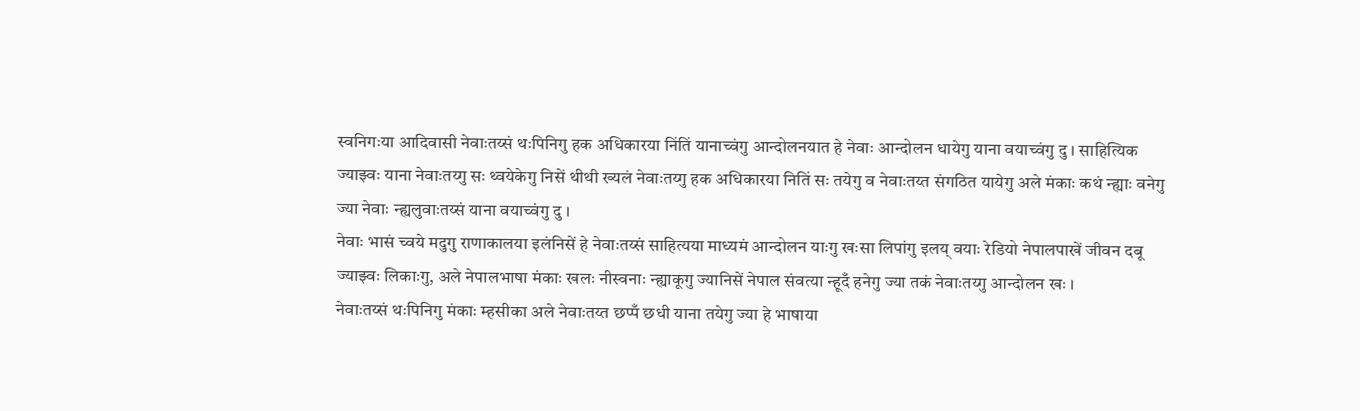स्वनिगःया आदिवासी नेवाःतय्सं थःपिनिगु हक अधिकारया निंतिं यानाच्वंगु आन्दोलनयात हे नेवाः आन्दोलन धायेगु याना वयाच्वंगु दु । साहित्यिक ज्याझ्वः याना नेवाःतय्गु सः थ्वयेकेगु निसें थीथी ख्यलं नेवाःतय्गु हक अधिकारया नितिं सः तयेगु व नेवाःतय्त संगठित यायेगु अले मंकाः कथं न्ह्याः वनेगु ज्या नेवाः न्ह्यलुवाःतय्सं याना वयाच्वंगु दु ।
नेवाः भासं च्वये मदुगु राणाकालया इलंनिसें हे नेवाःतय्सं साहित्यया माध्यमं आन्दोलन याःगु खःसा लिपांगु इलय् वयाः रेडियो नेपालपाखें जीवन दबू ज्याझ्वः लिकाःगु, अले नेपालभाषा मंकाः खलः नीस्वनाः न्ह्याकूगु ज्यानिसें नेपाल संवत्या न्हूदँ हनेगु ज्या तकं नेवाःतय्गु आन्दोलन खः ।
नेवाःतय्सं थःपिनिगु मंकाः म्हसीका अले नेवाःतय्त छप्पँ छधी याना तयेगु ज्या हे भाषाया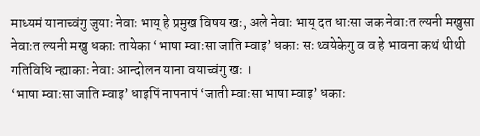माध्यमं यानाच्वंगु जुयाः नेवाः भाय् हे प्रमुख विषय खः, अले नेवाः भाय् दत धाःसा जक नेवाःत ल्यनी मखुसा नेवाःत ल्यनी मखु धकाः तायेका ‘भाषा म्वाःसा जाति म्वाइ’ धकाः सः थ्वयेकेगु व व हे भावना कथं थीथी गतिविधि न्ह्याकाः नेवाः आन्दोलन याना वयाच्वंगु खः ।
‘भाषा म्वाःसा जाति म्वाइ’ धाइपिं नापनापं ‘जाती म्वाःसा भाषा म्वाइ’ धकाः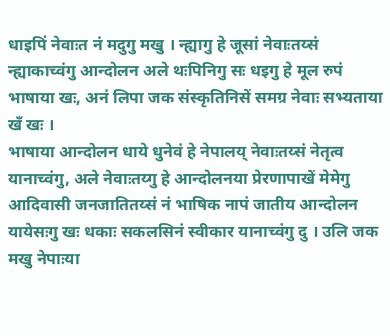धाइपिं नेवाःत नं मदुगु मखु । न्ह्यागु हे जूसां नेवाःतय्सं न्ह्याकाच्वंगु आन्दोलन अले थःपिनिगु सः धइगु हे मूल रुपं भाषाया खः, अनं लिपा जक संस्कृतिनिसें समग्र नेवाः सभ्यताया खँ खः ।
भाषाया आन्दोलन धाये धुनेवं हे नेपालय् नेवाःतय्सं नेतृत्व यानाच्वंगु, अले नेवाःतय्गु हे आन्दोलनया प्रेरणापाखें मेमेगु आदिवासी जनजातितय्सं नं भाषिक नापं जातीय आन्दोलन यायेसःगु खः धकाः सकलसिनं स्वीकार यानाच्वंगु दु । उलि जक मखु नेपाःया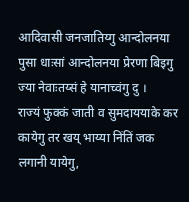आदिवासी जनजातिय्गु आन्दोलनया पुसा धाःसां आन्दोलनया प्रेरणा बिइगु ज्या नेवाःतय्सं हे यानाच्वंगु दु ।
राज्यं फुक्कं जाती व सुमदाययाके कर कायेगु तर खय् भाय्या निंतिं जक लगानी यायेगु,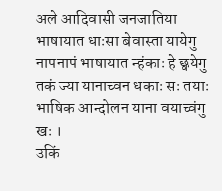अले आदिवासी जनजातिया भाषायात धाःसा बेवास्ता यायेगु नापनापं भाषायात न्हंकाः हे छ्वयेगु तकं ज्या यानाच्वन धकाः सः तयाः भाषिक आन्दोलन याना वयाच्वंगु खः ।
उकिं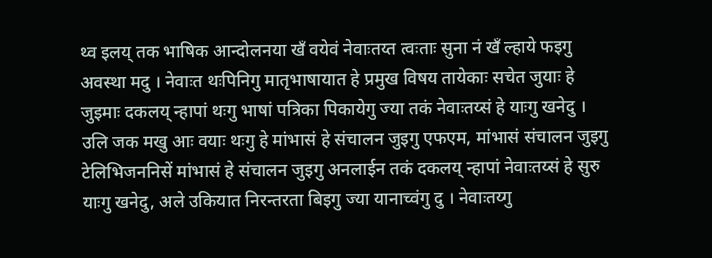थ्व इलय् तक भाषिक आन्दोलनया खँ वयेवं नेवाःतय्त त्वःताः सुना नं खँ ल्हाये फइगु अवस्था मदु । नेवाःत थःपिनिगु मातृभाषायात हे प्रमुख विषय तायेकाः सचेत जुयाः हे जुइमाः दकलय् न्हापां थःगु भाषां पत्रिका पिकायेगु ज्या तकं नेवाःतय्सं हे याःगु खनेदु ।
उलि जक मखु आः वयाः थःगु हे मांभासं हे संचालन जुइगु एफएम, मांभासं संचालन जुइगु टेलिभिजननिसें मांभासं हे संचालन जुइगु अनलाईन तकं दकलय् न्हापां नेवाःतय्सं हे सुरु याःगु खनेदु, अले उकियात निरन्तरता बिइगु ज्या यानाच्वंगु दु । नेवाःतय्गु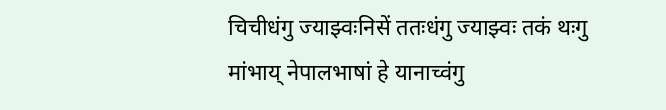चिचीधंगु ज्याझ्वःनिसें ततःधंगु ज्याझ्वः तकं थःगु मांभाय् नेपालभाषां हे यानाच्वंगु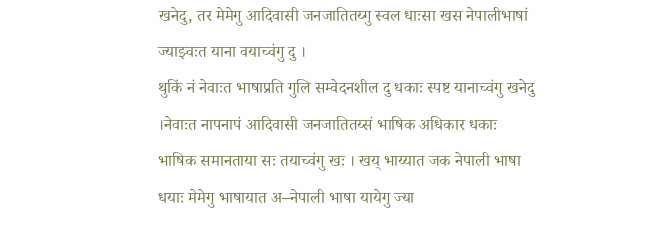खनेदु, तर मेमेगु आदिवासी जनजातितय्गु स्वल धाःसा खस नेपालीभाषां ज्याझ्वःत याना वयाच्वंगु दु ।
थुकिं नं नेवाःत भाषाप्रति गुलि सम्वेदनशील दु धकाः स्पष्ट यानाच्वंगु खनेदु ।नेवाःत नापनापं आदिवासी जनजातितय्सं भाषिक अधिकार धकाः भाषिक समानताया सः तयाच्वंगु खः । खय् भाय्यात जक नेपाली भाषा धयाः मेमेगु भाषायात अ–नेपाली भाषा यायेगु ज्या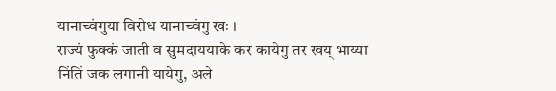यानाच्वंगुया विरोध यानाच्वंगु खः ।
राज्यं फुक्कं जाती व सुमदाययाके कर कायेगु तर खय् भाय्या निंतिं जक लगानी यायेगु, अले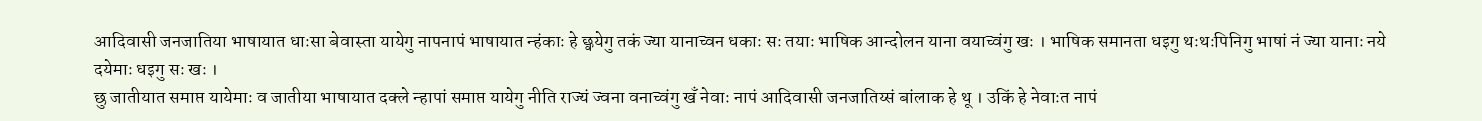आदिवासी जनजातिया भाषायात धाःसा बेवास्ता यायेगु नापनापं भाषायात न्हंकाः हे छ्वयेगु तकं ज्या यानाच्वन धकाः सः तयाः भाषिक आन्दोलन याना वयाच्वंगु खः । भाषिक समानता धइगु थःथःपिनिगु भाषां नं ज्या यानाः नये दयेमाः धइगु सः खः ।
छु जातीयात समाप्त यायेमाः व जातीया भाषायात दक्ले न्हापां समाप्त यायेगु नीति राज्यं ज्वना वनाच्वंगु खँ नेवाः नापं आदिवासी जनजातिय्सं बांलाक हे थू । उकिं हे नेवाःत नापं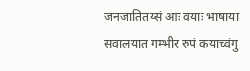जनजातितय्सं आः वयाः भाषाया सवालयात गम्भीर रुपं कयाच्वंगु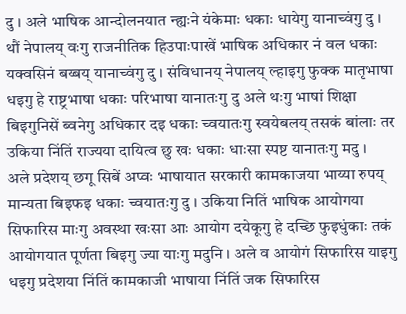दु । अले भाषिक आन्दोलनयात न्ह्यःने यंकेमाः धकाः धायेगु यानाच्वंगु दु ।
थौं नेपालय् वःगु राजनीतिक हिउपाःपाखें भाषिक अधिकार नं वल धकाः यक्वसिनं बय्बय् यानाच्वंगु दु । संविधानय् नेपालय् ल्हाइगु फुक्क मातृभाषा धइगु हे राष्ट्रभाषा धकाः परिभाषा यानातःगु दु अले थःगु भाषां शिक्षा बिइगुनिसें ब्वनेगु अधिकार दइ धकाः च्वयातःगु स्वयेबलय् तसकं बांलाः तर उकिया निंतिं राज्यया दायित्व छु खः धकाः धाःसा स्पष्ट यानातःगु मदु ।
अले प्रदेशय् छगू सिबें अप्वः भाषायात सरकारी कामकाजया भाय्या रुपय् मान्यता बिइफइ धकाः च्वयातःगु दु । उकिया नितिं भाषिक आयोगया सिफारिस माःगु अवस्था खःसा आः आयोग दयेकूगु हे दच्छि फुइधुंकाः तकं आयोगयात पूर्णता बिइगु ज्या याःगु मदुनि । अले व आयोगं सिफारिस याइगु धइगु प्रदेशया निंतिं कामकाजी भाषाया निंतिं जक सिफारिस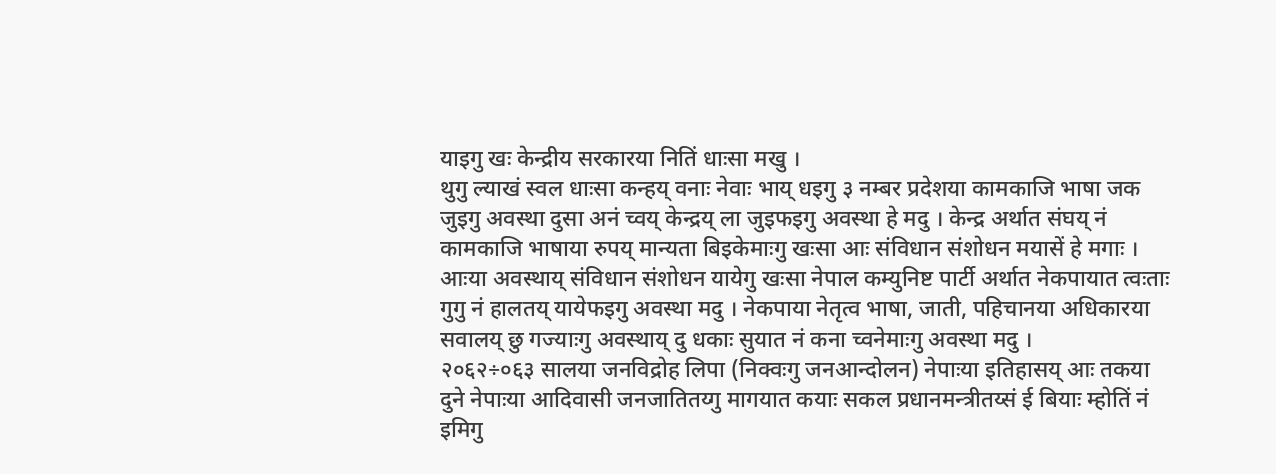याइगु खः केन्द्रीय सरकारया नितिं धाःसा मखु ।
थुगु ल्याखं स्वल धाःसा कन्हय् वनाः नेवाः भाय् धइगु ३ नम्बर प्रदेशया कामकाजि भाषा जक जुइगु अवस्था दुसा अनं च्वय् केन्द्रय् ला जुइफइगु अवस्था हे मदु । केन्द्र अर्थात संघय् नं कामकाजि भाषाया रुपय् मान्यता बिइकेमाःगु खःसा आः संविधान संशोधन मयासें हे मगाः ।
आःया अवस्थाय् संविधान संशोधन यायेगु खःसा नेपाल कम्युनिष्ट पार्टी अर्थात नेकपायात त्वःताः गुगु नं हालतय् यायेफइगु अवस्था मदु । नेकपाया नेतृत्व भाषा, जाती, पहिचानया अधिकारया सवालय् छु गज्याःगु अवस्थाय् दु धकाः सुयात नं कना च्वनेमाःगु अवस्था मदु ।
२०६२÷०६३ सालया जनविद्रोह लिपा (निक्वःगु जनआन्दोलन) नेपाःया इतिहासय् आः तकया दुने नेपाःया आदिवासी जनजातितय्गु मागयात कयाः सकल प्रधानमन्त्रीतय्सं ई बियाः म्होतिं नं इमिगु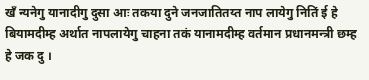खँ न्यनेगु यानादीगु दुसा आः तकया दुने जनजातितय्त नाप लायेगु नितिं ई हे बियामदीम्ह अर्थात नापलायेगु चाहना तकं यानामदीम्ह वर्तमान प्रधानमन्त्री छम्ह हे जक दु ।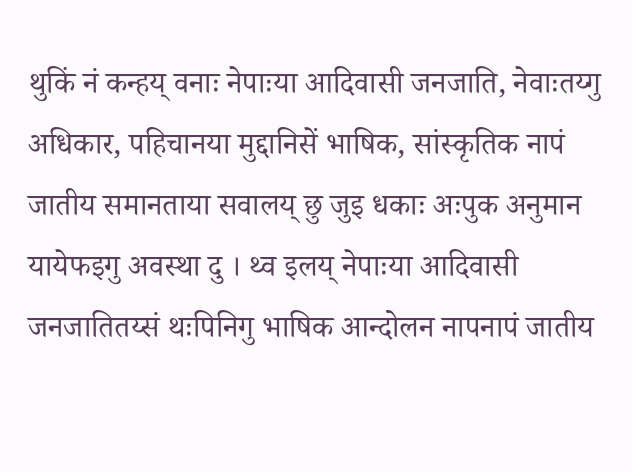थुकिं नं कन्हय् वनाः नेपाःया आदिवासी जनजाति, नेवाःतय्गु अधिकार, पहिचानया मुद्दानिसें भाषिक, सांस्कृतिक नापं जातीय समानताया सवालय् छु जुइ धकाः अःपुक अनुमान यायेफइगु अवस्था दु । थ्व इलय् नेपाःया आदिवासी जनजातितय्सं थःपिनिगु भाषिक आन्दोलन नापनापं जातीय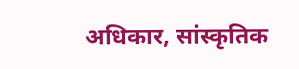अधिकार, सांस्कृतिक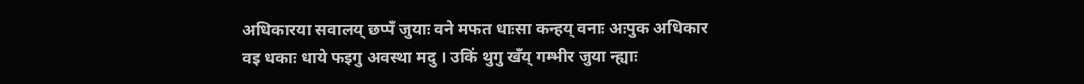अधिकारया सवालय् छप्पँ जुयाः वने मफत धाःसा कन्हय् वनाः अःपुक अधिकार वइ धकाः धाये फइगु अवस्था मदु । उकिं थुगु खँय् गम्भीर जुया न्ह्याः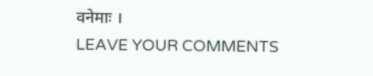वनेमाः ।
LEAVE YOUR COMMENTS